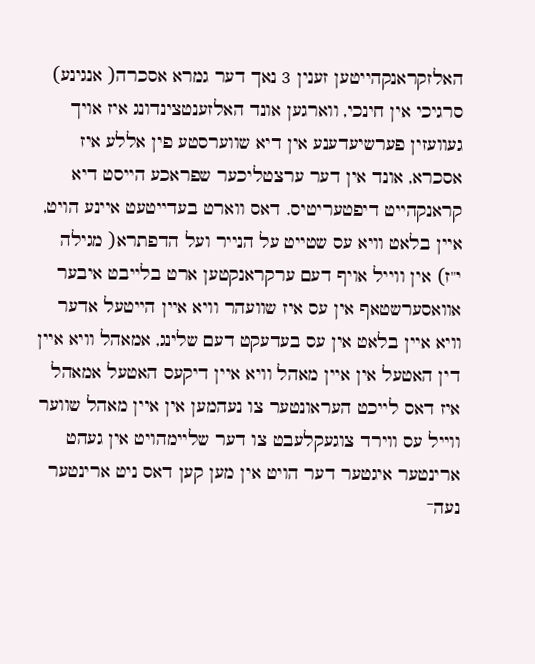האלזקראנקהייטען זענין 3 נאך דער גמרא אסכרה( אנגינע) סרגיכי אין חינכי, ווארגען אונד האלזענטצינדונג איז אויך געוועזין פערשיעדענע אין דיא שווערסטע פין אללע איז אסכרא, אונד אין דער ערצטליכער שפראכע הייסט דיא קראנקהייט דיפטעריטיס. דאס ווארט בעדייטעט איינע הויט, איין בלאט וויא עס שטייט על הנייר ועל הדפתרא( מגילה י"ז) אין ווייל אויף דעם ערקראנקטען ארט בלייבט איבער אוואסערשטאף אין עס איז שוועהר וויא איין הייטעל אדער וויא איין בלאט אין עס בעדעקט דעם שלינג, אמאהל וויא איין דין האטעל אין איין מאהל וויא איין דיקעס האטעל אמאהל איז דאס לייכט העראונטער צו נעהמען אין איין מאהל שווער ווייל עס ווירד צוגעקלעבט צו דער שליימהויט אין געהט ארינטער איגטער דער הויט אין מען קען דאס ניט ארינטער נעה־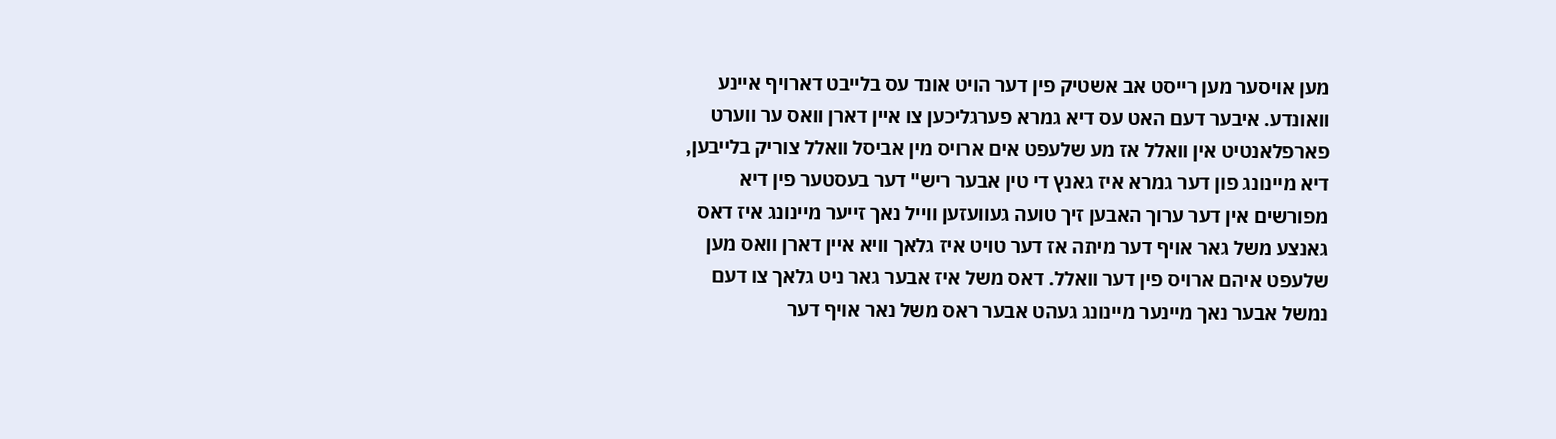מען אויסער מען רייסט אב אשטיק פין דער הויט אונד עס בלייבט דארויף איינע וואונדע. איבער דעם האט עס דיא גמרא פערגליכען צו איין דארן וואס ער ווערט פארפלאנטיט אין וואלל אז מע שלעפט אים ארויס מין אביסל וואלל צוריק בלייבען, דיא מיינונג פון דער גמרא איז גאנץ די טין אבער ריש" דער בעסטער פין דיא מפורשים אין דער ערוך האבען זיך טועה געוועזען ווייל נאך זייער מיינונג איז דאס גאנצע משל גאר אויף דער מיתה אז דער טויט איז גלאך וויא איין דארן וואס מען שלעפט איהם ארויס פין דער וואלל. דאס משל איז אבער גאר ניט גלאך צו דעם נמשל אבער נאך מיינער מיינונג געהט אבער ראס משל נאר אויף דער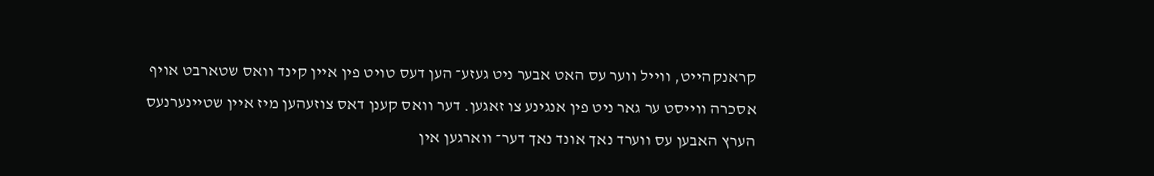קראנקהייט, ווייל ווער עס האט אבער ניט געזע־ הען דעס טויט פין איין קינד וואס שטארבט אויף אסכרה ווייסט ער גאר ניט פין אנגינע צו זאגען. דער וואס קענן דאס צוזעהען מיז איין שטיינערנעס הערץ האבען עס ווערד נאך אונד נאך דער־ ווארגען אין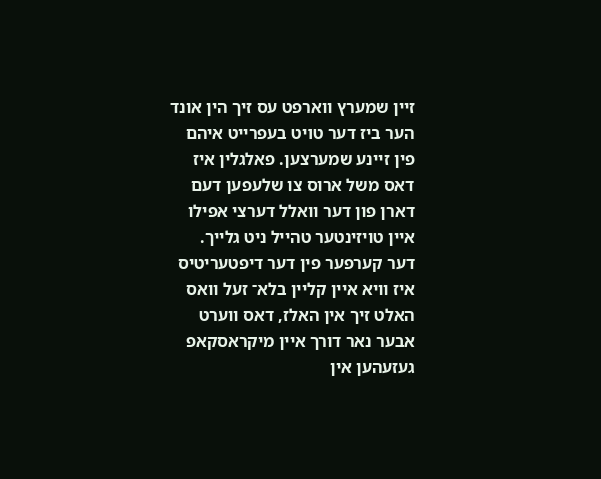זיין שמערץ ווארפט עס זיך הין אונד הער ביז דער טױט בעפרייט איהם פין זיינע שמערצען. פאלגלין איז דאס משל ארוס צו שלעפען דעם דארן פון דער וואלל דערצי אפילו איין טויזינטער טהייל ניט גלייך.
דער קערפער פין דער דיפטעריטיס איז וויא איין קליין בלא־ זעל וואס האלט זיך אין האלז, דאס ווערט אבער נאר דורך איין מיקראסקאפ געזעהען אין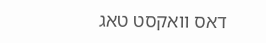דאס וואקסט טאג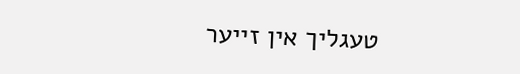טעגליך אין זייער